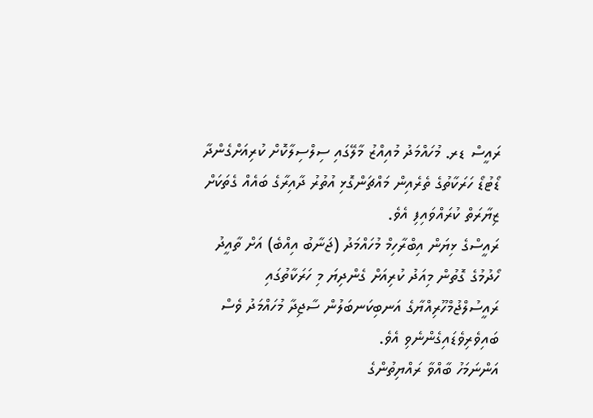ރައީސް ޑރ. މުހައްމަދު މުއިއްޒު މާލޭގައި ސިލްސިލާކޮށް ކުރިއަށްގެންދާ ޑޯޓުޑޯ ހަރަކާތުގެ ތެރެއިން މައްޗަންގޮޅި އުތުރު ދާއިރާގެ ބައެއް ގެތަކަށް ޒިޔާރަތް ކުރައްވައިފި އެވެ.
ރައީސްގެ ޅިޔަން އިބްރާހިމް މުހައްމަދު (ޖަނާބު އިއްބެ) އަށް ތާއީދު ހޯދުމުގެ ގޮތުން މިއަދު ކުރިއަށް ގެންދިޔަ މި ހަރަކާތުގައި ރައީސުލްޖުމްހޫރިއްޔާގެ އަނބިކަނބަލުން ސާޖިދާ މުހައްމަދު ވެސް ބައިވެރިވެޑައިގެންނެވި އެވެ.
އަންނަމަހު ބާއްވާ ރައްޔިތުންގެ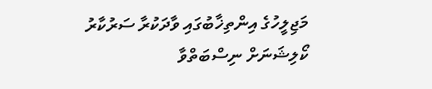މަޖިލީހުގެ އިންތިޚާބުގައި ވާދަކުރާ ސަރުކާރު ކޯލިޝަނަށް ނިސްބަތްވާ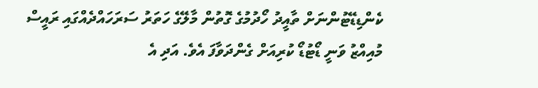ކެންޑިޑޭޓުންނަށް ތާއީދު ހޯދުމުގެ ގޮތުން މާލޭގެ ހަތަރު ސަރަހައްދެއްގައި ރައީސް މުއިއްޒު ވަނީ ޑޯޓުޑޯ ކުރިއަށް ގެންދަވާފަ އެވެ. އަދި އެ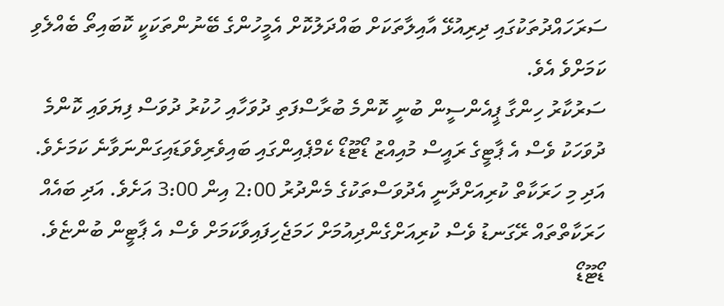ސަރަހައްދުތަކުގައި ދިރިއުޅޭ އާއިލާތަކަށް ބައްދަލުކޮށް އެމީހުންގެ ބޭނުންތަކަކީ ކޮބައިތޯ ބެއްލެވި ކަމަށްވެ އެވެ.
ސަރުކާރު ހިންގާ ޕީއެންސީން ބުނީ ކޮންމެ ބުރާސްފަތި ދުވަހާއި ހުކުރު ދުވަސް ފިޔަވައި ކޮންމެ ދުވަހަކު ވެސް އެ ޕާޓީގެ ރައީސް މުއިއްޒު ޑޯޓޫޑޯ ކެމްޕެއިންގައި ބައިވެރިވެވަޑައިގަންނަވާނެ ކަމަށެވެ. އަދި މި ހަރަކާތް ކުރިއަށްދާނީ އެދުވަސްތަކުގެ މެންދުރު 2:00 އިން 3:00 އަށެވެ. އަދި ބައެއް ހަރަކާތްތައް ރޭގަނޑު ވެސް ކުރިއަށްގެންދިއުމަށް ހަމަޖެހިފައިވާކަމަށް ވެސް އެ ޕާޓީން ބުންޏެވެ.
ޑޯޓޫޑޯ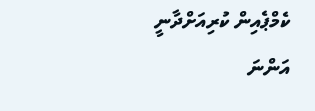ކެމްޕެއިން ކުރިއަށްދާނީ އަންނަ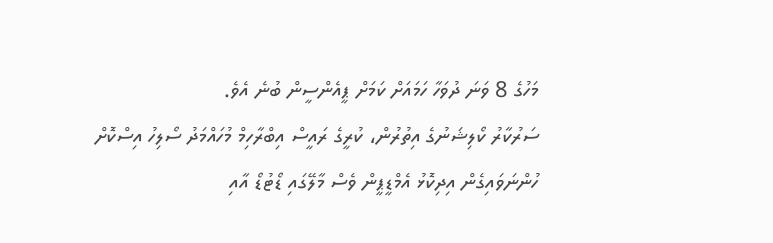މަހުގެ 8 ވަނަ ދުވަހާ ހަމައަށް ކަމަށް ޕީއެންސީން ބުނެ އެވެ.
ސަރުކާރު ކޯލިޝަނުގެ އިތުރުން، ކުރީގެ ރައީސް އިބްރާހިމް މުހައްމަދު ސޯލިހު އިސްކޮށް ހުންނަވައިގެން އިދިކޮޅު އެމްޑީޕީން ވެސް މާލޭގައި ޑޯޓުޑޯ އާއި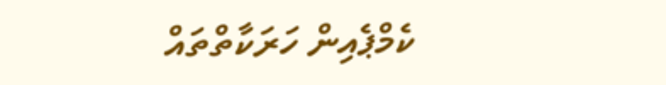ކެމްޕެއިން ހަރަކާތްތައް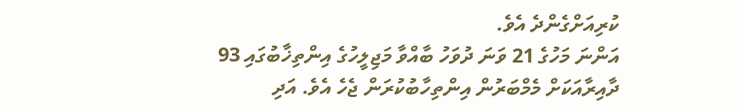ކުރިއަށްގެންދެ އެވެ.
އަންނަ މަހުގެ 21 ވަނަ ދުވަހު ބާއްވާ މަޖިލީހުގެ އިންތިޚާބުގައި 93 ދާއިރާއަކަށް މެމްބަރުން އިންތިހާބުކުރަން ޖެހެ އެވެ. އަދި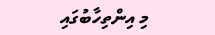މި އިންތިހާބުގައި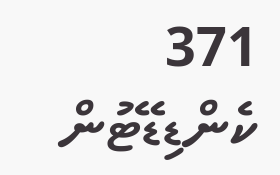371 ކެންޑިޑޭޓުން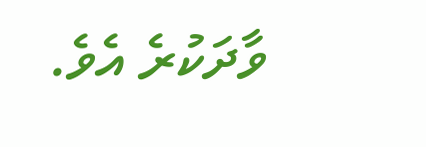ވާދަކުރެ އެވެ.